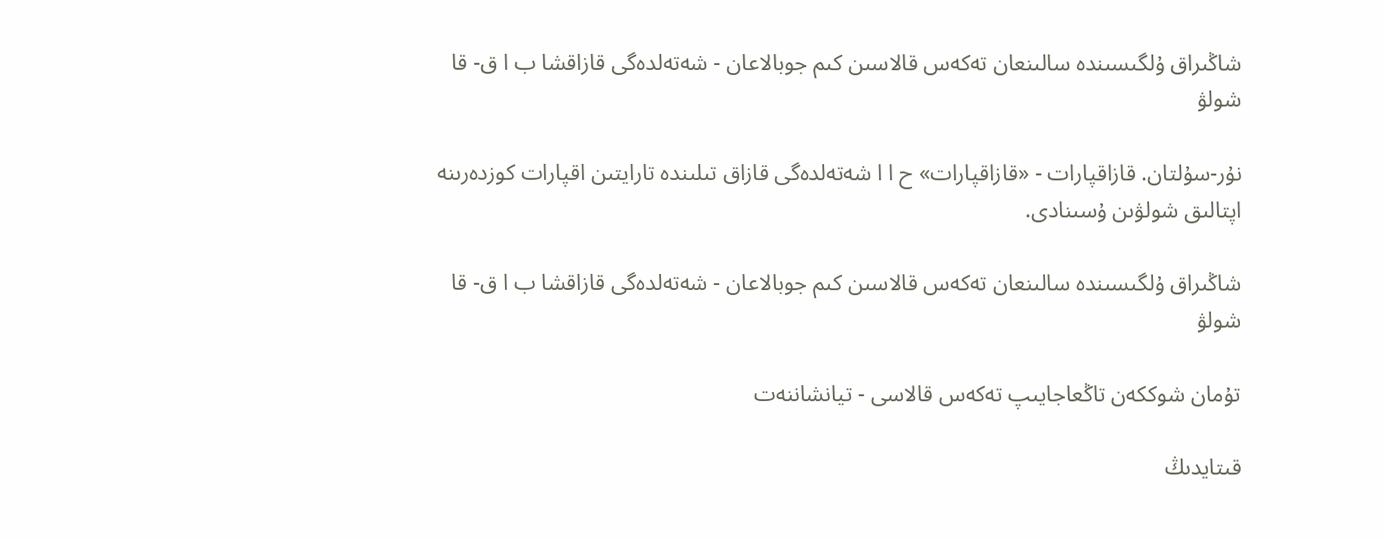شاڭىراق ۇلگىسىندە سالىنعان تەكەس قالاسىن كىم جوبالاعان - شەتەلدەگى قازاقشا ب ا ق- قا شولۋ

نۇر-سۇلتان. قازاقپارات - «قازاقپارات» ح ا ا شەتەلدەگى قازاق تىلىندە تارايتىن اقپارات كوزدەرىنە اپتالىق شولۋىن ۇسىنادى.

شاڭىراق ۇلگىسىندە سالىنعان تەكەس قالاسىن كىم جوبالاعان - شەتەلدەگى قازاقشا ب ا ق- قا شولۋ

تۇمان شوككەن تاڭعاجايىپ تەكەس قالاسى - تيانشاننەت

قىتايدىڭ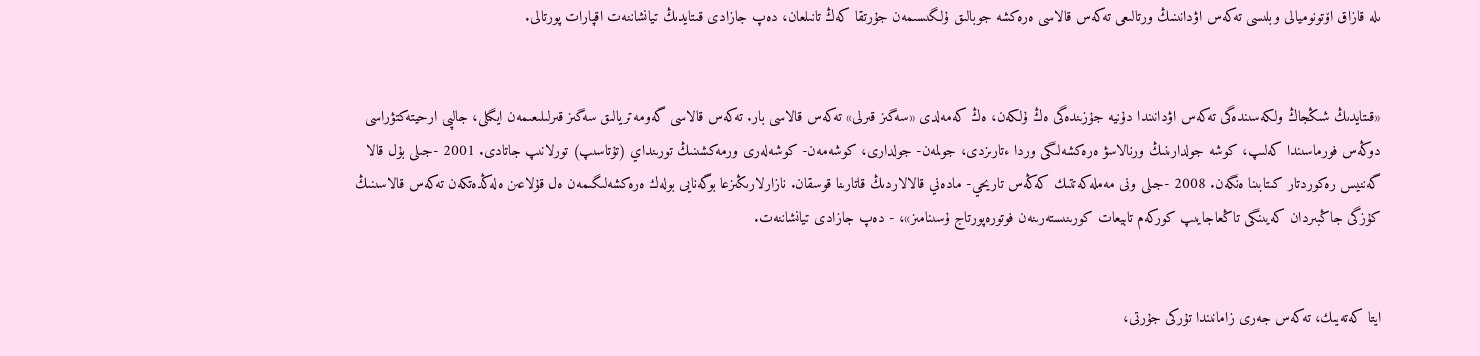ىلە قازاق اۆتونوميالى وبلىسى تەكەس اۋدانىنىڭ ورتالىعى تەكەس قالاسى ەرەكشە جوبالىق ۇلگىسىمەن جۇرتقا كەڭ تانىلعان، دەپ جازادى قىتايدىڭ تيانشاننەت اقپارات پورتالى.


«قىتايدىڭ شىڭجاڭ ولكەسىندەگى تەكەس اۋدانىندا دۇنيە جۇزىندەگى ەڭ ۇلكەن، ەڭ كەمەلدى «سەگىز قىرلى» تەكەس قالاسى بار. تەكەس قالاسى گەومەتريالىق سەگىز قىرلىلىعىمەن ايگىلى، جالپى ارحيتەكتۋراسى دوڭەس فورماسىندا كەلىپ، كوشە جولدارىنىڭ ورنالاسۋ ەرەكشەلىگى وردا ءتارىزدى، جولمەن- جولدارى، كوشەمەن- كوشەلەرى ورمەكشىنىڭ تورىنداي (تۇتاسىپ) تورلانىپ جاتادى. 2001 -جىلى بۇل قالا گەننيس رەكوردتار كىتابىنا ەنگەن. 2008 -جىلى ونى مەملەكەتتىك كەڭەس تاريحي- مادەني قالالاردىڭ قاتارىنا قوسقان. نازارلارىڭىزعا بوگەنايى بولەك ەرەكشەلىگىمەن ەل قۇلاعىن ەلەڭدەتكەن تەكەس قالاسىنىڭ كۇزگى جاڭبىردان كەيىنگى تاڭعاجايىپ كوركەم تابيعات كورىنىستەرىنەن فوتورەپورتاج ۇسىنامىز»، - دەپ جازادى تيانشاننەت.


ايتا كەتەيىك، تەكەس جەرى زامانىندا تۇركى جۇرتى،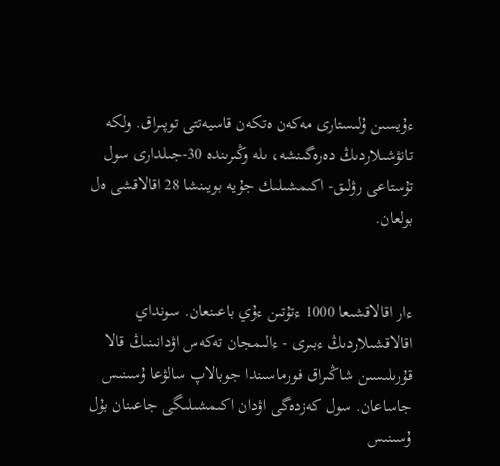ءۇيسىن ۇلىستارى مەكەن ەتكەن قاسيەتتى توپىراق. ولكە تانۋشىلاردىڭ دەرەگىنشە، ىلە وڭىرىندە 30-جىلدارى سول تۇستاعى رۋلىق- اكىمشىلىك جۇيە بويىنشا 28 اقالاقشى ەل بولعان.


ءار اقالاقشىعا 1000 ءتۇتىن ءۇي باعىنعان. سونداي اقالاقشىلاردىڭ ءبىرى - ءالىمجان تەكەس اۋدانىنىڭ قالا قۇرىلىسىن شاڭىراق فورماسىندا جوبالاپ سالۋعا ۇسىنىس جاساعان. سول كەزدەگى اۋدان اكىمشىلىگى جاعىنان بۇل ۇسىنىس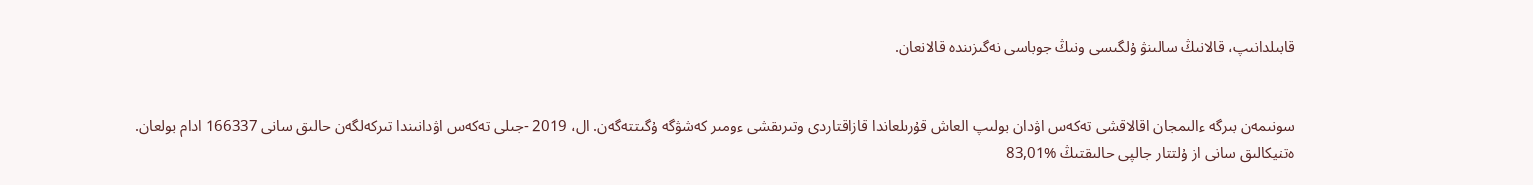قابىلدانىپ، قالانىڭ سالىنۋ ۇلگىسى ونىڭ جوباسى نەگىزىندە قالانعان.


سونىمەن بىرگە ءالىمجان اقالاقشى تەكەس اۋدان بولىپ العاش قۇرىلعاندا قازاقتاردى وتىرىقشى ءومىر كەشۋگە ۇگىتتەگەن. ال، 2019 -جىلى تەكەس اۋدانىندا تىركەلگەن حالىق سانى 166337 ادام بولعان. ەتنيكالىق سانى از ۇلتتار جالپى حالىقتىڭ %83,01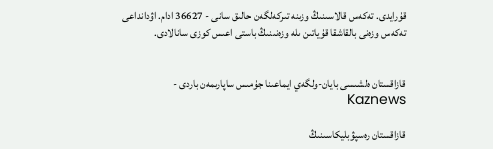قۇرايدى. تەكەس قالاسىنىڭ وزىنە تىركەلگەن حالىق سانى - 36627 ادام. اۋدانداعى تەكەس وزەنى بالقاشقا قۇياتىن ىلە وزەنىنىڭ باستى اعىس كوزى سانالادى.


قازاقستان ەلشىسى بايان-ولگەي ايماعىنا جۇمىس ساپارىمەن باردى - Kaznews

قازاقستان رەسپۋبليكاسىنىڭ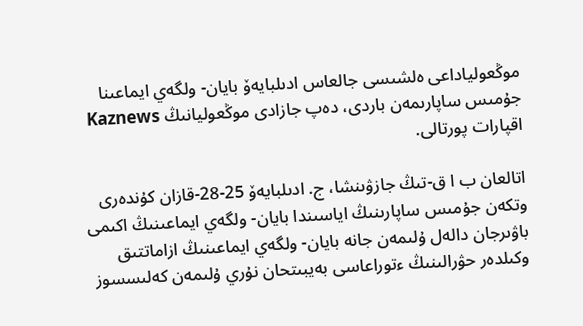موڭعولياداعى ەلشىسى جالعاس ادىلبايەۆ بايان- ولگەي ايماعىنا جۇمىس ساپارىمەن باردى، دەپ جازادى موڭعوليانىڭ Kaznews اقپارات پورتالى.

اتالعان ب ا ق-تىڭ جازۋىنشا، ج. ادىلبايەۆ 25-28-قازان كۇندەرى وتكەن جۇمىس ساپارىنىڭ اياسىندا بايان- ولگەي ايماعىنىڭ اكىمى باۋىرجان دالەل ۇلىمەن جانە بايان- ولگەي ايماعىنىڭ ازاماتتىق وكىلدەر حۋرالىنىڭ ءتوراعاسى بەيبىتحان نۇري ۇلىمەن كەلىسسوز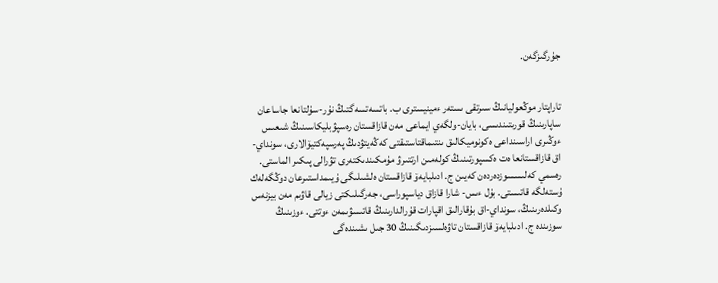جۇرگىزگەن.


تاراپتار موڭعوليانىڭ سىرتقى ىستەر ءمينيسترى ب. باتسەتسەگتىڭ نۇر-سۇلتانعا جاساعان ساپارىنىڭ قورىتىندىسى، بايان-ولگەي ايماعى مەن قازاقستان رەسپۋبليكاسىنىڭ شىعىس ءوڭىرى اراسىنداعى ەكونوميكالىق ىنتىماقتاستىقتى كەڭەيتۋدىڭ پەرسپەكتيۆالارى، سونداي-اق قازاقستانعا ەت ەكسپورتىنىڭ كولەمىن ارتتىرۋ مۇمكىندىكتەرى تۋرالى پىكىر الماستى. رەسمي كەلىسسوزدەردەن كەيىن ج. ادىلبايەۆ قازاقستان ەلشىلىگى ۇيىمداستىرعان دوڭگەلەك ۇستەلگە قاتىستى. بۇل ءىس- شارا قازاق دياسپوراسى، جەرگىلىكتى زيالى قاۋىم مەن بيزنەس وكىلدەرىنىڭ، سونداي-اق بۇقارالىق اقپارات قۇرالدارىنىڭ قاتىسۋىمەن ءوتتى. ءوزىنىڭ سوزىندە ج. ادىلبايەۆ قازاقستان تاۋەلسىزدىگىنىڭ 30 جىل ىشىندەگى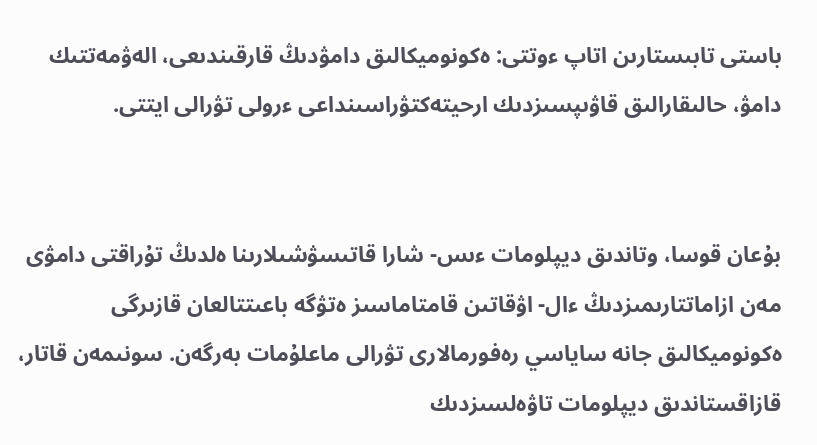باستى تابىستارىن اتاپ ءوتتى: ەكونوميكالىق دامۋدىڭ قارقىندىعى، الەۋمەتتىك دامۋ، حالىقارالىق قاۋىپسىزدىك ارحيتەكتۋراسىنداعى ءرولى تۋرالى ايتتى.


بۇعان قوسا، وتاندىق ديپلومات ءىس- شارا قاتىسۋشىلارىنا ەلدىڭ تۇراقتى دامۋى مەن ازاماتتارىمىزدىڭ ءال- اۋقاتىن قامتاماسىز ەتۋگە باعىتتالعان قازىرگى ەكونوميكالىق جانە ساياسي رەفورمالارى تۋرالى ماعلۇمات بەرگەن. سونىمەن قاتار، قازاقستاندىق ديپلومات تاۋەلسىزدىك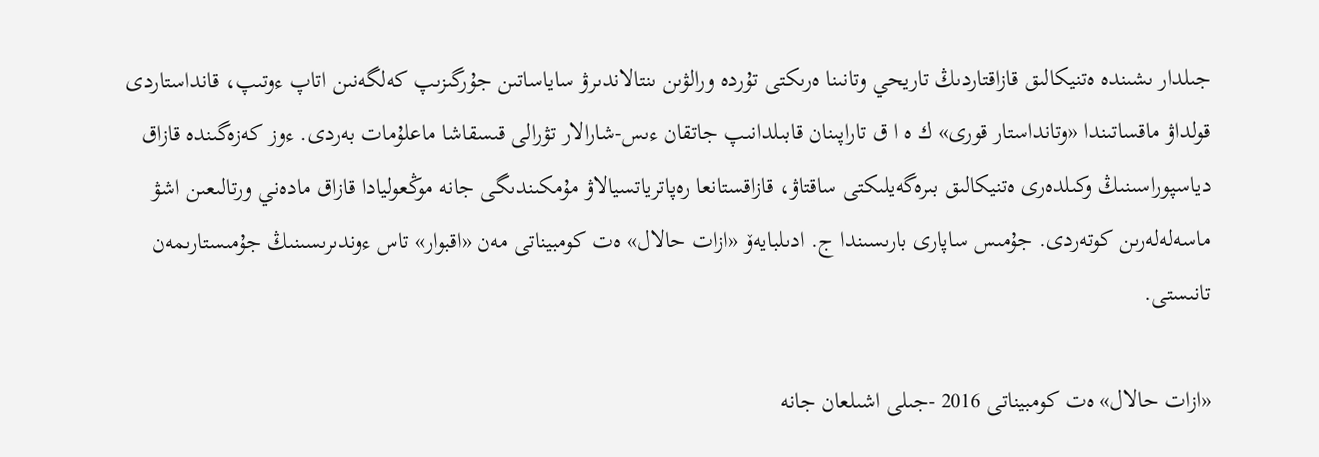جىلدار ىشىندە ەتنيكالىق قازاقتاردىڭ تاريحي وتانىنا ەرىكتى تۇردە ورالۋىن ىنتالاندىرۋ ساياساتىن جۇرگىزىپ كەلگەنىن اتاپ ءوتىپ، قانداستاردى قولداۋ ماقساتىندا «وتانداستار قورى» ك ە ا ق تاراپىنان قابىلدانىپ جاتقان ءىس-شارالار تۋرالى قىسقاشا ماعلۇمات بەردى. ءوز كەزەگىندە قازاق دياسپوراسىنىڭ وكىلدەرى ەتنيكالىق بىرەگەيلىكتى ساقتاۋ، قازاقستانعا رەپاترياتسيالاۋ مۇمكىندىگى جانە موڭعوليادا قازاق مادەني ورتالىعىن اشۋ ماسەلەلەرىن كوتەردى. جۇمىس ساپارى بارىسىندا ج. ادىلبايەۆ «ازات حالال» ەت كومبيناتى مەن «اقبوار» تاس ءوندىرىسىنىڭ جۇمىستارىمەن تانىستى.

«ازات حالال» ەت كومبيناتى 2016 -جىلى اشىلعان جانە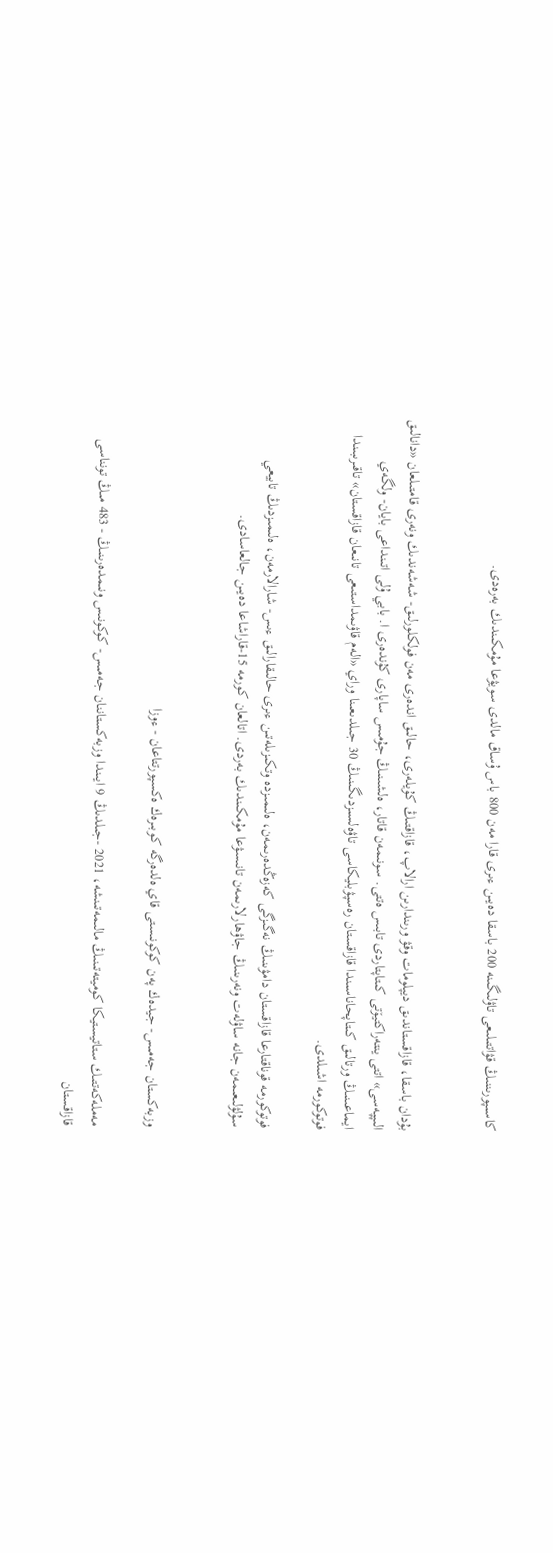كاسىپورىننىڭ قۋاتتىلىعى تاۋلىگىنە 200 باسقا دەيىن ءىرى قارا مەن 800 باس ۇساق مالدى سويۋعا مۇمكىندىك بەرەدى.


بۇدان باسقا، قازاقستاندىق ديپلومات وقۋ ورىندارىن ارالاپ، قازاقتىڭ كۇيلەرى، حالىق اندەرى مەن فولكلورلىق- شەشەندىك ونەرى قامتىلعان «دانالىق الىپپەسى» اتتى ينتەراكتيۆتى كىتاپتاردى تابىس ەتتى. سونىمەن قاتار، ەلشىنىڭ جۇمىس ساپارى كۇندەرى ا. بابي ۇلى اتىنداعى بايان- ولگەي ايماعىنىڭ ورتالىق كىتاپحاناسىندا قازاقستان رەسپۋبليكاسى تاۋەلسىزدىگىنىڭ 30 جىلدىعىنا وراي «الەم قاۋىمداستىعى تانىعان قازاقستان» تاقىرىبىندا فوتوكورمە اشىلدى.

فوتوكورمە قوناقتارعا قازاقستان دامۋىنىڭ نەگىزگى كەزەڭدەرىمەن، ەلىمىزدە وتكىزىلەتىن ءىرى حالىقارالىق ءىس- شارالارمەن، ەلىمىزدىڭ تابيعي سۇلۋلىعىمەن جانە ساۋلەت ونەرىنىڭ جاۋھارلارىمەن تانىسۋعا مۇمكىندىك بەردى. اتالعان كورمە 15-قاراشاعا دەيىن جالعاسادى.


وزبەكستان جەمىس- جيدەك پەن كوكونىستى قاي ەلدەرگە كوبىرەك ەكسپورتتاعان - ءوزا

مەملەكەتتىك ستاتيستيكا كوميتەتىنىڭ مالىمەتىنشە، 2021 -جىلدىڭ 9 ايىندا وزبەكستاننان جەمىس- كوكونىس ونىمدەرىنىڭ - 483 مىڭ تونناسى قازاقستان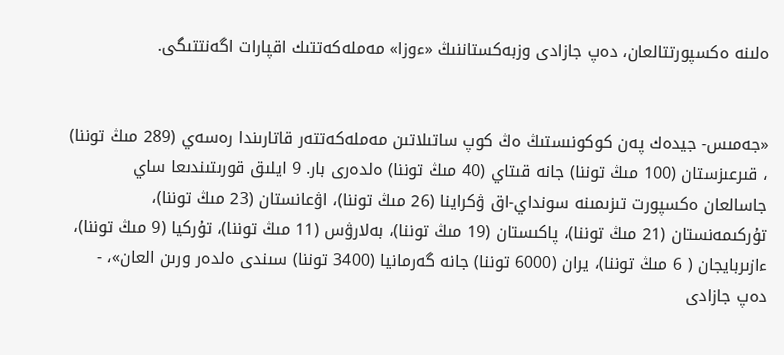ەلىنە ەكسپورتتالعان، دەپ جازادى وزبەكستاننىڭ «ءوزا» مەملەكەتتىك اقپارات اگەنتتىگى.


«جەمىس- جيدەك پەن كوكونىستىڭ ەڭ كوپ ساتىلاتىن مەملەكەتتەر قاتارىندا رەسەي (289 مىڭ توننا) ، قىرعىزستان (100 مىڭ توننا) جانە قىتاي (40 مىڭ توننا) ەلدەرى بار. 9 ايلىق قورىتىندىعا ساي جاسالعان ەكسپورت تىزىمىنە سونداي-اق ۋكراينا (26 مىڭ توننا)، اۋعانستان (23 مىڭ توننا)، تۇركىمەنستان (21 مىڭ توننا)، پاكىستان (19 مىڭ توننا)، بەلارۋس (11 مىڭ توننا)، تۇركيا (9 مىڭ توننا)، ءازىربايجان ( 6 مىڭ توننا)، يران (6000 توننا) جانە گەرمانيا (3400 توننا) سىندى ەلدەر ورىن العان»، - دەپ جازادى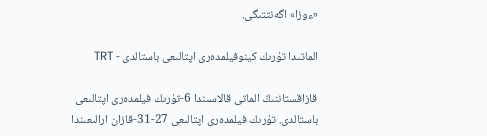«ءوزا» اگەنتتىگى.

الماتىدا تۇرىك كينوفيلمدەرى اپتالىعى باستالدى - TRT

قازاقستاننىڭ الماتى قالاسىندا 6-تۇرىك فيلمدەرى اپتالىعى باستالدى. تۇرىك فيلمدەرى اپتالىعى 27-31-قازان ارالىعىندا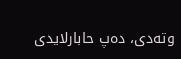وتەدى، دەپ حابارلايدى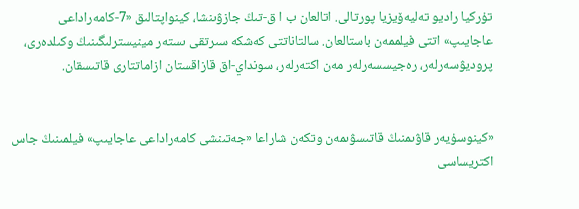تۇركيا راديو تەليەۆيزيا پورتالى. اتالعان ب ا ق-تىڭ جازۋىنشا، كينواپتالىق «7-كامەراداعى عاجايىپ» اتتى فيلممەن باستالعان. سالتاناتتى كەشكە سىرتقى ىستەر مينيسترلىگىنىڭ وكىلدەرى، پروديۋسەرلەر، رەجيسسەرلەر مەن اكتەرلەر، سونداي-اق قازاقستان ازاماتتارى قاتىسقان.


«كينوسۇيەر قاۋىمنىڭ قاتىسۋىمەن وتكەن شاراعا «جەتىنشى كامەراداعى عاجايىپ» فيلمىنىڭ جاس اكتريساسى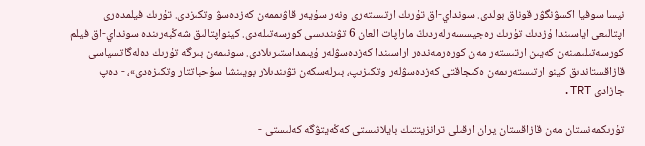نيسا سوفيا اكسۋنگۋر قوناق بولدى. سونداي-اق تۇرىك ارتىستەرى ونەر سۇيەر قاۋىممەن كەزدەسۋ وتكىزدى. تۇرىك فيلمدەرى اپتالىعى اياسىندا ۇزدىك تۇرىك رەجيسسەرلەردىڭ ماراپات العان 6 تۋىندىسى كورسەتىلەدى. كينواپتالىق شەڭبەرىندە سونداي-اق فيلم كورسەتىلىمىنەن كەيىن ارتىستەر مەن كورەرمەندەر اراسىندا كەزدەسۋلەر ۇيىمداستىرىلادى. سونىمەن بىرگە تۇرىك دەلەگاتسياسى قازاقستاندىق كينو ارتىستەرىمەن ەكىجاقتى كەزدەسۋلەر وتكىزىپ، بىرلەسكەن تۋىندىلار بويىنشا سۇحباتتار وتكىزەدى»، - دەپ جازادى TRT.

تۇرىكمەنستان مەن قازاقستان يران ارقىلى ترانزيتتىك بايلانىستى كەڭەيتۋگە كەلىستى -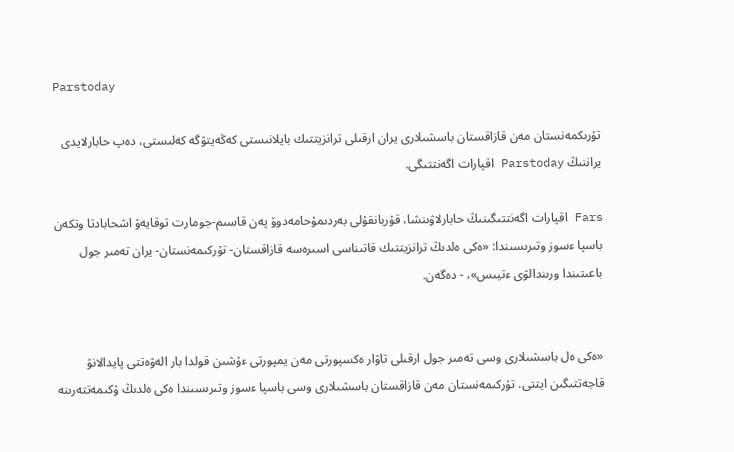Parstoday

تۇرىكمەنستان مەن قازاقستان باسشىلارى يران ارقىلى ترانزيتتىك بايلانىستى كەڭەيتۋگە كەلىستى، دەپ حابارلايدى يراننىڭ Parstoday اقپارات اگەنتتىگى.

Fars اقپارات اگەنتتىگىنىڭ حابارلاۋىنشا، قۇربانقۇلى بەردىمۇحامەدوۆ پەن قاسىم-جومارت توقايەۆ اشحابادتا وتكەن باسپا ءسوز وتىرىسىندا: «ەكى ەلدىڭ ترانزيتتىك قاتىناسى اسىرەسە قازاقستان- تۇركىمەنستان- يران تەمىر جول باعىتىندا ورىندالۋى ءتيىس»، - دەگەن.


«ەكى ەل باسشىلارى وسى تەمىر جول ارقىلى تاۋار ەكسپورتى مەن يمپورتى ءۇشىن قولدا بار الەۋەتتى پايدالانۋ قاجەتتىگىن ايتتى. تۇركىمەنستان مەن قازاقستان باسشىلارى وسى باسپا ءسوز وتىرىسىندا ەكى ەلدىڭ ۇكىمەتتەرىنە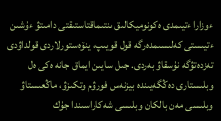ءوزارا ءتيىمدى ەكونوميكالىق ىنتىماقتاستىقتى دامىتۋ ءۇشىن ءتيىستى كەلىسىمدەرگە قول قويىپ، ينۆەستورلاردى قولداۋدى تەزدەتۋگە نۇسقاۋ بەردى. جىل سايىن ايماق جانە ەكى ەل وبلىستارى دەڭگەيىندە بيزنەس فورۋم وتكىزۋ، ماڭعىستاۋ وبلىسى مەن بالكان وبلىسى شەكاراسىندا جۇك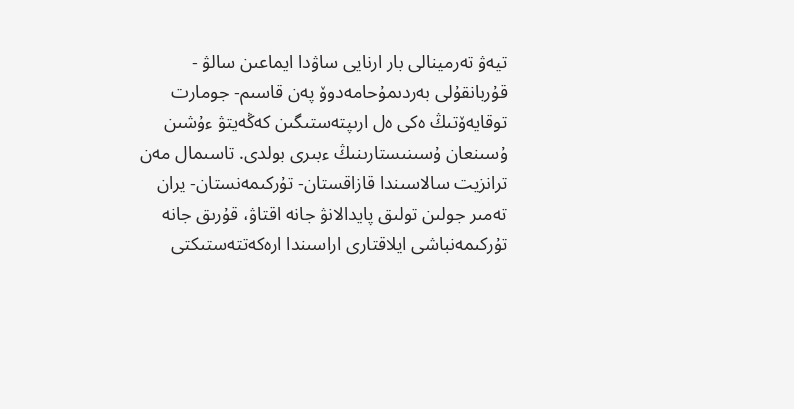تيەۋ تەرمينالى بار ارنايى ساۋدا ايماعىن سالۋ - قۇربانقۇلى بەردىمۇحامەدوۆ پەن قاسىم- جومارت توقايەۆتىڭ ەكى ەل ارىپتەستىگىن كەڭەيتۋ ءۇشىن ۇسىنعان ۇسىنىستارىنىڭ ءبىرى بولدى. تاسىمال مەن ترانزيت سالاسىندا قازاقستان- تۇركىمەنستان- يران تەمىر جولىن تولىق پايدالانۋ جانە اقتاۋ، قۇرىق جانە تۇركىمەنباشى ايلاقتارى اراسىندا ارەكەتتەستىكتى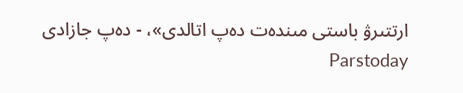ارتتىرۋ باستى مىندەت دەپ اتالدى»، - دەپ جازادى Parstoday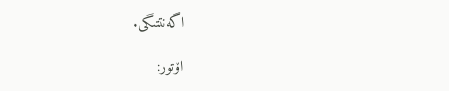اگەنتتىگى.

اۆتور: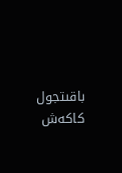باقىتجول كاكەش